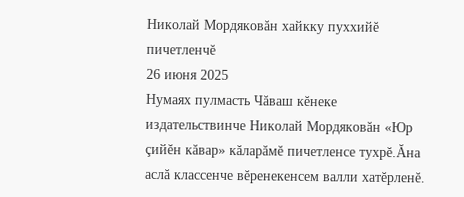Николай Мордяковăн хайкку пуххийĕ пичетленчĕ
26 июня 2025
Нумаях пулмасть Чăваш кĕнеке издательствинче Николай Мордяковăн «Юр çийĕн кăвар» кăларăмĕ пичетленсе тухрĕ.Ăна аслă классенче вĕренекенсем валли хатĕрленĕ.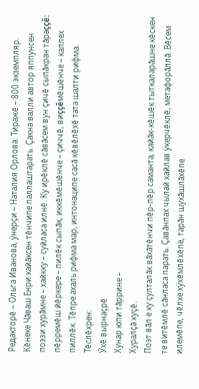Редакторĕ – Ольга Иванова, ÿнерçи – Наталия Орлова. Тиражĕ – 800 экземпляр. Кĕнеке Чăваш Енри кайăксен тĕнчипе паллаштарать. Çакна валли автор яппунсен поэзи хурăмне – хайкку – суйласа илнĕ. Ку ирĕклĕ сăвăсем вун çичĕ сыпăкран тăраççĕ: пĕрремĕш йĕркере – пилĕк сыпăк, иккĕмĕшĕнче – çиччĕ, виççĕмĕшĕнче – каллех пиллĕк. Тĕпре ахаль рифма мар, интонаципе сасă кĕвĕлĕхĕ тата шалти рифма. Тĕслĕхрен:
Ӳхĕ вырнаçрĕ
Хунар юпи тăррине –
Хуралçă куçĕ.
Поэт вăл е ку çулталăк вăхăтĕнчи пĕр-пĕр саманта, кайăк-кĕшĕк тыткаларăшне кĕскен те витĕмлĕ сăнласа парать. Çавăнпах чылай хайлав ÿкерчĕклĕ, метафорăллă. Вĕсем илемĕпе, чĕлхе хÿхĕмлĕхĕпе, тарăн шухăшлăхĕпе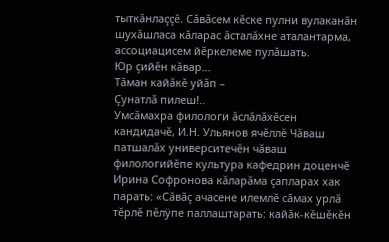тыткăнлаççĕ. Сăвăсем кĕске пулни вулаканăн шухăшласа кăларас ăсталăхне аталантарма, ассоциацисем йĕркелеме пулăшать.
Юр çийĕн кăвар...
Тăман кайăкĕ уйăп –
Çунатлă пилеш!..
Умсăмахра филологи ăслăлăхĕсен кандидачĕ, И.Н. Ульянов ячĕллĕ Чăваш патшалăх университечĕн чăваш филологийĕпе культура кафедрин доценчĕ Ирина Софронова кăларăма çапларах хак парать: «Сăвăç ачасене илемлĕ сăмах урлă тĕрлĕ пĕлÿпе паллаштарать: кайăк-кĕшĕкĕн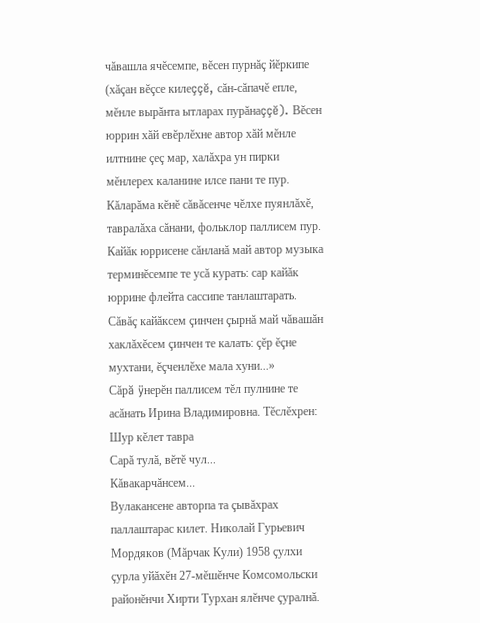чăвашла ячĕсемпе, вĕсен пурнăç йĕркипе (хăçан вĕçсе килеççĕ, сăн-сăпачĕ епле, мĕнле вырăнта ытларах пурăнаççĕ). Вĕсен юррин хăй евĕрлĕхне автор хăй мĕнле илтнине çеç мар, халăхра ун пирки мĕнлерех каланине илсе пани те пур. Кăларăма кĕнĕ сăвăсенче чĕлхе пуянлăхĕ, тавралăха сăнани, фольклор паллисем пур. Кайăк юррисене сăнланă май автор музыка терминĕсемпе те усă курать: сар кайăк юррине флейта сассипе танлаштарать. Сăвăç кайăксем çинчен çырнă май чăвашăн хаклăхĕсем çинчен те калать: çĕр ĕçне мухтани, ĕçченлĕхе мала хуни...»
Сăрă ÿнерĕн паллисем тĕл пулнине те асăнать Ирина Владимировна. Тĕслĕхрен:
Шур кĕлет тавра
Сарă тулă, вĕтĕ чул...
Кăвакарчăнсем...
Вулакансене авторпа та çывăхрах паллаштарас килет. Николай Гурьевич Мордяков (Мăрчак Кули) 1958 çулхи çурла уйăхĕн 27-мĕшĕнче Комсомольски районĕнчи Хирти Турхан ялĕнче çуралнă.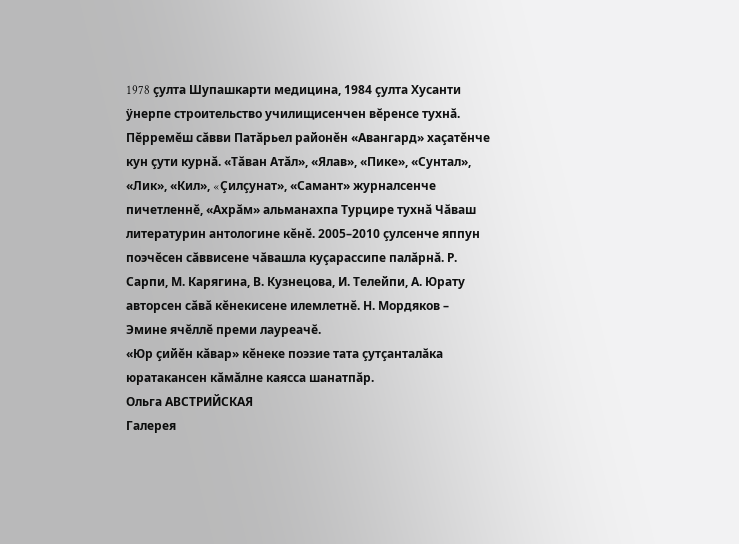1978 çулта Шупашкарти медицина, 1984 çулта Хусанти ÿнерпе строительство училищисенчен вĕренсе тухнă. Пĕрремĕш сăвви Патăрьел районĕн «Авангард» хаçатĕнче кун çути курнă. «Тăван Атăл», «Ялав», «Пике», «Сунтал», «Лик», «Кил», «Çилçунат», «Самант» журналсенче пичетленнĕ, «Ахрăм» альманахпа Турцире тухнă Чăваш литературин антологине кĕнĕ. 2005–2010 çулсенче яппун поэчĕсен сăввисене чăвашла куçарассипе палăрнă. Р. Сарпи, М. Карягина, В. Кузнецова, И. Телейпи, А. Юрату авторсен сăвă кĕнекисене илемлетнĕ. Н. Мордяков – Эмине ячĕллĕ преми лауреачĕ.
«Юр çийĕн кăвар» кĕнеке поэзие тата çутçанталăка юратакансен кăмăлне каясса шанатпăр.
Ольга АВСТРИЙСКАЯ
Галерея